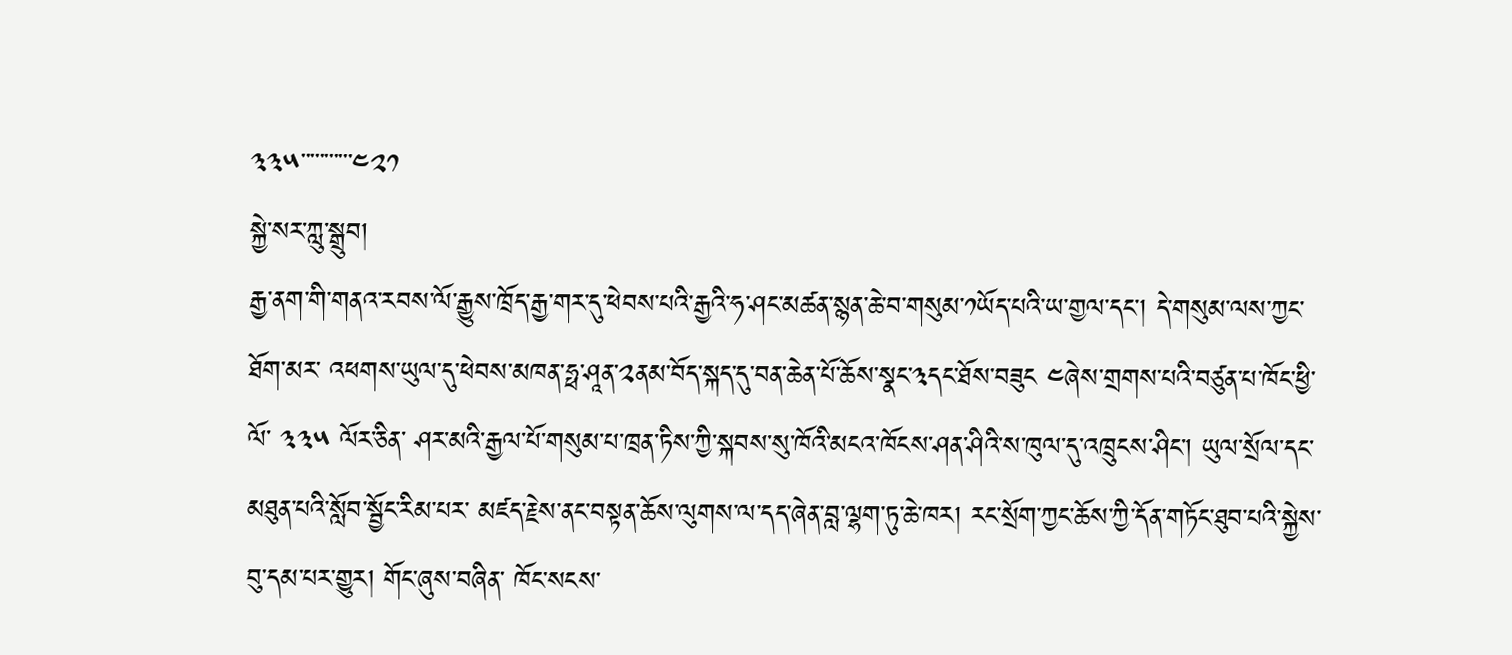༣༣༥་་་་་་་་་་་༤༢༡
སྐྱེ་སར་ཀླུ་སྒྲུབ།
རྒྱ་ནག་གི་གནའ་རབས་ལོ་རྒྱུས་ཁྲོད་རྒྱ་གར་དུ་ཕེབས་པའི་རྒྱའི་ཧ་ཤང་མཚན་སྙན་ཆེ་བ་གསུམ་༡ཡོད་པའི་ཡ་གྱལ་དང་། དེ་གསུམ་ལས་ཀྱང་ཐོག་མར་ འཕགས་ཡུལ་དུ་ཕེབས་མཁན་ཧྥ་ཤཱན་༢ནམ་བོད་སྐད་དུ་བན་ཆེན་པོ་ཆོས་སྣང་༣དང་ཐོས་བཟུང ༤ཞེས་གྲགས་པའི་བཙུན་པ་ཁོང་ཕྱི་ལོ་ ༣༣༥ ལོར་ཅིན་ ཤར་མའི་རྒྱལ་པོ་གསུམ་པ་ཁྲན་ཏིས་ཀྱི་སྐབས་སུ་ཁོའི་མངའ་ཁོངས་ཤན་ཤིའི་ས་ཁུལ་དུ་འཁྲུངས་ཤིང་། ཡུལ་སྲོལ་དང་མཐུན་པའི་སློབ་སྦྱོང་རིམ་པར་ མཛད་རྗེས་ནང་བསྟན་ཆོས་ལུགས་ལ་དད་ཞེན་བླ་ལྷག་ཏུ་ཆེ་ཁར། རང་སྲོག་ཀྱང་ཆོས་ཀྱི་དོན་གཏོང་ཐུབ་པའི་སྐྱེས་བུ་དམ་པར་གྱུར། གོང་ཞུས་བཞིན་ ཁོང་སངས་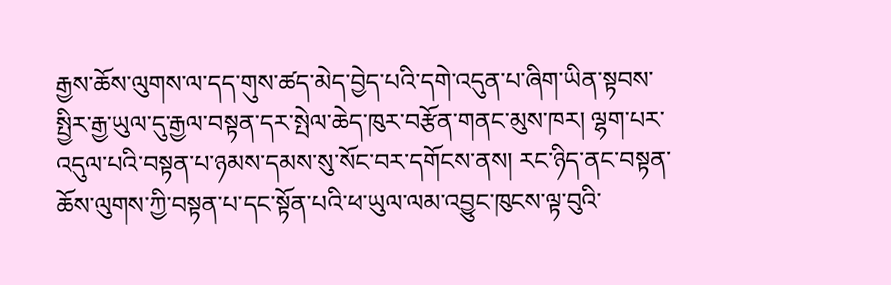རྒྱས་ཆོས་ལུགས་ལ་དད་གུས་ཚད་མེད་བྱེད་པའི་དགེ་འདུན་པ་ཞིག་ཡིན་སྟབས་སྤྱིར་རྒྱ་ཡུལ་དུ་རྒྱལ་བསྟན་དར་སྤེལ་ཆེད་ཁུར་བརྩོན་གནང་མུས་ཁར། ལྷག་པར་འདུལ་པའི་བསྟན་པ་ཉམས་དམས་སུ་སོང་བར་དགོངས་ནས། རང་ཉིད་ནང་བསྟན་ཆོས་ལུགས་ཀྱི་བསྟན་པ་དང་སྟོན་པའི་ཕ་ཡུལ་ལམ་འབྱུང་ཁུངས་ལྟ་བུའི་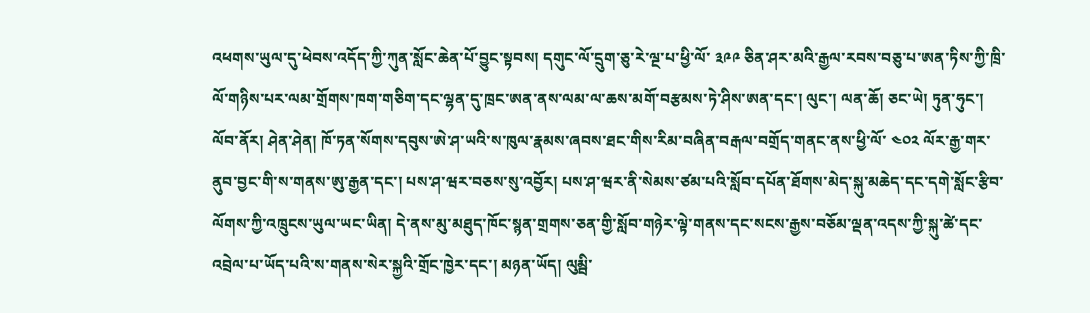འཕགས་ཡུལ་དུ་ཕེབས་འདོད་ཀྱི་ཀུན་སློང་ཆེན་པོ་བྱུང་སྟབས། དགུང་ལོ་དྲུག་ཅུ་རེ་ལྔ་པ་ཕྱི་ལོ་ ༣༩༩ ཅིན་ཤར་མའི་རྒྱལ་རབས་བཅུ་པ་ཨན་ཏིས་ཀྱི་ཁྲི་ལོ་གཉིས་པར་ལམ་གྲོགས་ཁག་གཅིག་དང་ལྷན་དུ་ཁྲང་ཨན་ནས་ལམ་ལ་ཆས་མགོ་བརྩམས་ཏེ་ཤིས་ཨན་དང་། ལུང་། ལན་ཆོ། ཅང་ཡེ། ཏུན་ཧུང་། ལོབ་ནོར། ཤེན་ཤེན། ཁོ་ཏན་སོགས་དབུས་ཨེ་ཤ་ཡའི་ས་ཁུལ་རྣམས་ཞབས་ཐང་གིས་རིམ་བཞིན་བརྒལ་བགྲོད་གནང་ནས་ཕྱི་ལོ་ ༤༠༢ ལོར་རྒྱ་གར་ནུབ་བྱང་གི་ས་གནས་ཨུ་རྒྱན་དང་། པས་ཤ་ཝར་བཅས་སུ་འབྱོར། པས་ཤ་ཝར་ནི་སེམས་ཙམ་པའི་སློབ་དཔོན་ཐོགས་མེད་སྐུ་མཆེད་དང་དགེ་སློང་རྩིབ་ལོགས་ཀྱི་འཁྲུངས་ཡུལ་ཡང་ཡིན། དེ་ནས་མུ་མཐུད་ཁོང་སྙན་གྲགས་ཅན་གྱི་སློབ་གཉེར་ལྟེ་གནས་དང་སངས་རྒྱས་བཅོམ་ལྡན་འདས་ཀྱི་སྐུ་ཚེ་དང་འབྲེལ་པ་ཡོད་པའི་ས་གནས་སེར་སྐྱའི་གྲོང་ཁྱེར་དང་། མཉན་ཡོད། ལུམྦི་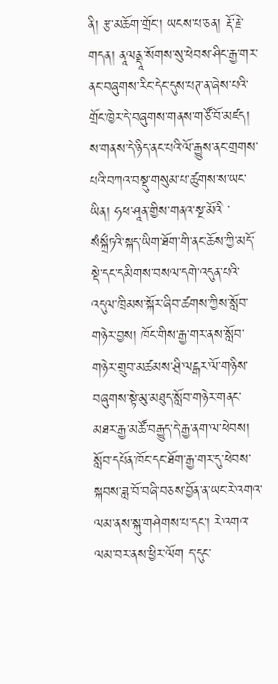ནི། རྩ་མཆོག་གྲོང་། ཡངས་པ་ཅན། རྡོ་རྗེ་གདན། ནཱལནྡཱ་སོགས་སུ་ཕེབས་ཤིང་རྒྱ་གར་ནང་བཞུགས་རིང་དེང་དུས་པཊ་ན་ཞེས་པའི་གྲོང་ཁྱེར་དེ་བཞུགས་གནས་གཙོ་བོ་མཛད། ས་གནས་དེ་ཉིད་ནང་པའི་ལོ་རྒྱུས་ནང་གྲགས་པའི་བཀའ་བསྡུ་གསུམ་པ་ཚུགས་ས་ཡང་ཡིན། ཧཕ་ཤཱན་གྱིས་གནའ་སྔ་མོའི ་སཾསྐྲྀཏའི་སྐད་ཡིག་ཐོག་གི་ནང་ཆོས་ཀྱི་མདོ་སྡེ་དང་དམིགས་བསལ་དགེ་འདུན་པའི་འདུལ་ཁྲིམས་སྐོར་ཞིབ་ཚགས་ཀྱིས་སློབ་གཉེར་བྱས། ཁོང་གིས་རྒྱ་གར་ནས་སློབ་གཉེར་གྲུབ་མཚམས་ཤྲི་ལངྒར་ལོ་གཉིས་བཞུགས་སྟེ་མུ་མཐུད་སློབ་གཉེར་གནང་མཐར་རྒྱ་མཚོ་བརྒྱུད་དེ་རྒྱ་ནག་ལ་ཕེབས། སློབ་དཔོན་ཁོང་དང་ཐོག་རྒྱ་གར་དུ་ཕེབས་སྐབས་ཟླ་བོ་བཞི་བཅས་བྱོན་ན་ཡང་རེ་འགའ་ལམ་ནས་སྐུ་གཤེགས་པ་དང་། རེ་འགའ་ལམ་བར་ནས་ཕྱིར་ལོག ད་དུང་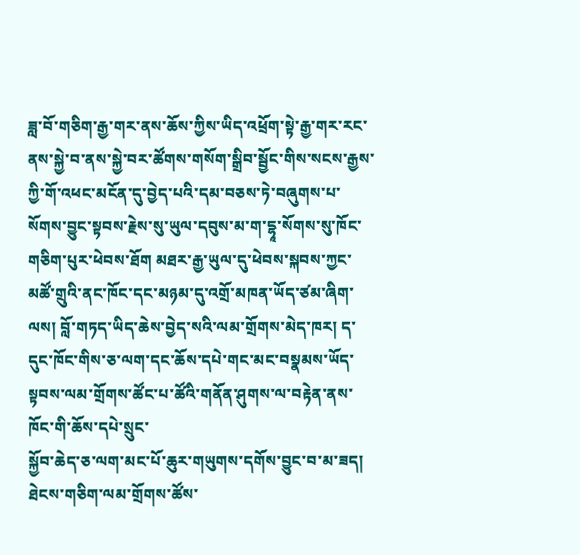ཟླ་བོ་གཅིག་རྒྱ་གར་ནས་ཆོས་ཀྱིས་ཡིད་འཕྲོག་སྟེ་རྒྱ་གར་རང་ནས་སྐྱེ་བ་ནས་སྐྱེ་བར་ཚོགས་གསོག་སྒྲིབ་སྦྱོང་གིས་སངས་རྒྱས་ཀྱི་གོ་འཕང་མངོན་དུ་བྱེད་པའི་དམ་བཅས་ཏེ་བཞུགས་པ་སོགས་བྱུང་སྟབས་རྗེས་སུ་ཡུལ་དབུས་མ་ག་དྷཱ་སོགས་སུ་ཁོང་གཅིག་པུར་ཕེབས་ཐོག མཐར་རྒྱ་ཡུལ་དུ་ཕེབས་སྐབས་ཀྱང་མཚོ་གྲུའི་ནང་ཁོང་དང་མཉམ་དུ་འགྲོ་མཁན་ཡོད་ཙམ་ཞིག་ལས། བློ་གཏད་ཡིད་ཆེས་བྱེད་སའི་ལམ་གྲོགས་མེད་ཁར། ད་དུང་ཁོང་གིས་ཅ་ལག་དང་ཆོས་དཔེ་གང་མང་བསྣམས་ཡོད་སྟབས་ལམ་གྲོགས་ཚོང་པ་ཚོའི་གནོན་ཤུགས་ལ་བརྟེན་ནས་ཁོང་གི་ཆོས་དཔེ་སྲུང་
སྐྱོབ་ཆེད་ཅ་ལག་མང་པོ་ཆུར་གཡུགས་དགོས་བྱུང་བ་མ་ཟད། ཐེངས་གཅིག་ལམ་གྲོགས་ཚོས་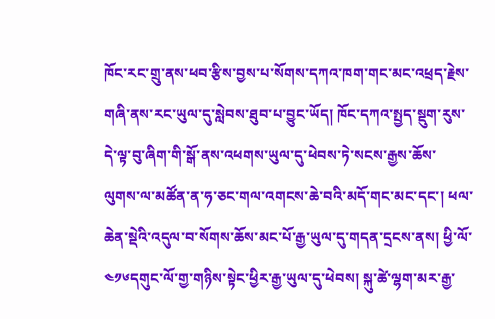ཁོང་རང་གྲུ་ནས་ཕབ་རྩིས་བྱས་པ་སོགས་དཀའ་ཁག་གང་མང་འཕྲད་རྗེས་གཞི་ནས་རང་ཡུལ་དུ་སླེབས་ཐུབ་པ་བྱུང་ཡོད། ཁོང་དཀའ་སྤྱད་སྡུག་རུས་དེ་ལྟ་བུ་ཞིག་གི་སྒོ་ནས་འཕགས་ཡུལ་དུ་ཕེབས་ཏེ་སངས་རྒྱས་ཆོས་ལུགས་ལ་མཚོན་ན་ཧ་ཅང་གལ་འགངས་ཆེ་བའི་མདོ་གང་མང་དང་། ཕལ་ཆེན་སྡེའི་འདུལ་བ་སོགས་ཆོས་མང་པོ་རྒྱ་ཡུལ་དུ་གདན་དྲངས་ནས། ཕྱི་ལོ་ ༤༡༦དགུང་ལོ་གྱ་གཉིས་སྟེང་ཕྱིར་རྒྱ་ཡུལ་དུ་ཕེབས། སྐུ་ཚེ་ལྷག་མར་རྒྱ་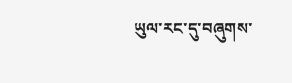ཡུལ་རང་དུ་བཞུགས་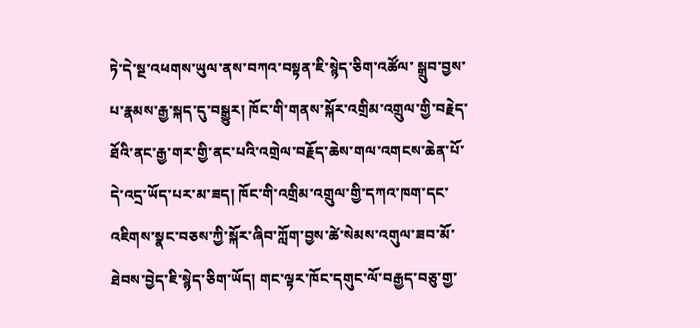ཏེ་དེ་སྔ་འཕགས་ཡུལ་ནས་བཀའ་བསྟན་ཇི་སྙེད་ཅིག་འཚོལ་ སྒྲུབ་བྱས་པ་རྣམས་རྒྱ་སྐད་དུ་བསྒྱུར། ཁོང་གི་གནས་སྐོར་འགྲིམ་འགྲུལ་གྱི་བརྗེད་ཐོའི་ནང་རྒྱ་གར་གྱི་ནང་པའི་འགྲེལ་བརྗོད་ཆེས་གལ་འགངས་ཆེན་པོ་དེ་འདྲ་ཡོད་པར་མ་ཟད། ཁོང་གི་འགྲིམ་འགྲུལ་གྱི་དཀའ་ཁག་དང་འཇིགས་སྣང་བཅས་ཀྱི་སྐོར་ཞིབ་ཀློག་བྱས་ཚེ་སེམས་འགུལ་ཟབ་མོ་ཐེབས་བྱེད་ཇི་སྙེད་ཅིག་ཡོད། གང་ལྟར་ཁོང་དགུང་ལོ་བརྒྱད་བཅུ་གྱ་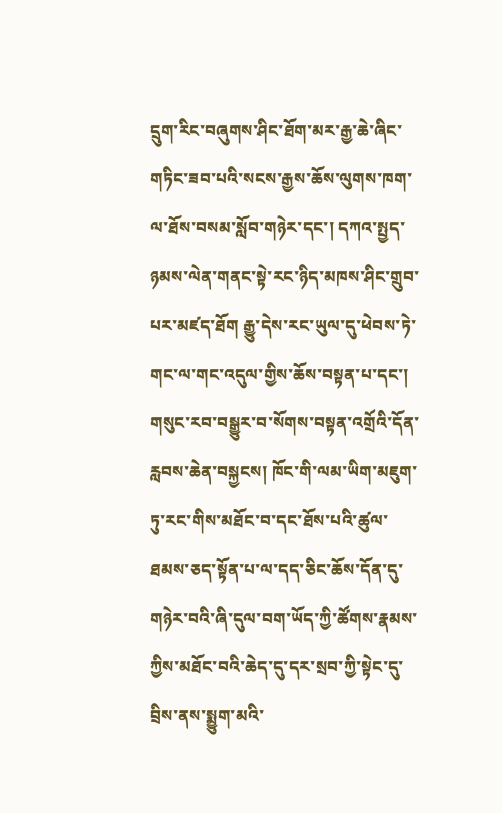དྲུག་རིང་བཞུགས་ཤིང་ཐོག་མར་རྒྱ་ཆེ་ཞིང་གཏིང་ཟབ་པའི་སངས་རྒྱས་ཆོས་ལུགས་ཁག་ལ་ཐོས་བསམ་སློབ་གཉེར་དང་། དཀའ་སྤྱད་ཉམས་ལེན་གནང་སྟེ་རང་ཉིད་མཁས་ཤིང་གྲུབ་པར་མཛད་ཐོག རྒྱུ་དེས་རང་ཡུལ་དུ་ཕེབས་ཏེ་གང་ལ་གང་འདུལ་གྱིས་ཆོས་བསྟན་པ་དང་། གསུང་རབ་བསྒྱུར་བ་སོགས་བསྟན་འགྲོའི་དོན་རླབས་ཆེན་བསྐྱངས། ཁོང་གི་ལམ་ཡིག་མཇུག་ཏུ་རང་གིས་མཐོང་བ་དང་ཐོས་པའི་ཚུལ་ཐམས་ཅད་སྟོན་པ་ལ་དད་ཅིང་ཆོས་དོན་དུ་གཉེར་བའི་ཞི་དུལ་བག་ཡོད་ཀྱི་ཚོགས་རྣམས་ཀྱིས་མཐོང་བའི་ཆེད་དུ་དར་སྲབ་ཀྱི་སྟེང་དུ་བྲིས་ནས་སྨྱུག་མའི་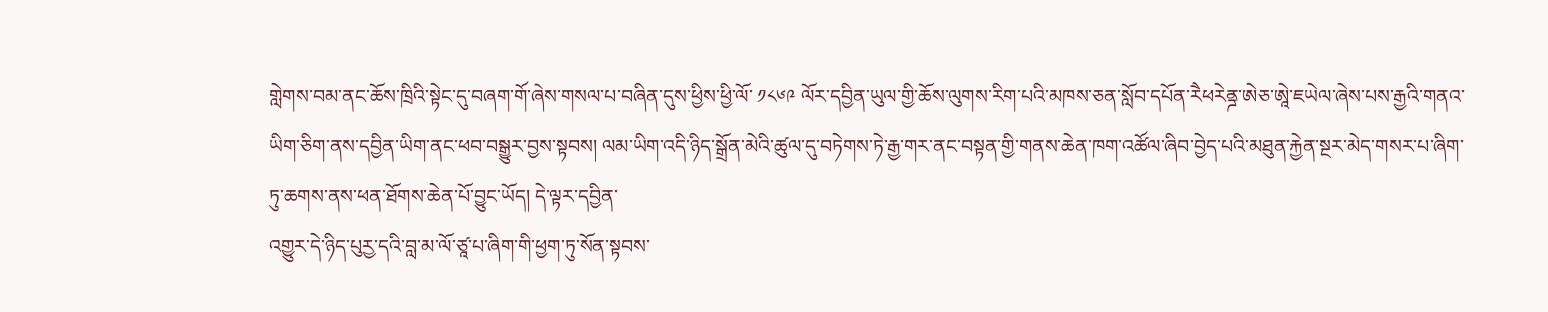གླེགས་བམ་ནང་ཆོས་ཁྲིའི་སྟེང་དུ་བཞག་གོ་ཞེས་གསལ་པ་བཞིན་དུས་ཕྱིས་ཕྱི་ལོ་ ༡༨༦༩ ལོར་དབྱིན་ཡུལ་གྱི་ཆོས་ལུགས་རིག་པའི་མཁས་ཅན་སློབ་དཔོན་རཻཕརེནྜ་ཨེཅ་ཨཱེ་ཇཡེལ་ཞེས་པས་རྒྱའི་གནའ་ཡིག་ཅིག་ནས་དབྱིན་ཡིག་ནང་ཕབ་བསྒྱུར་བྱས་སྟབས། ལམ་ཡིག་འདི་ཉིད་སྒྲོན་མེའི་ཚུལ་དུ་བཏེགས་ཏེ་རྒྱ་གར་ནང་བསྟན་གྱི་གནས་ཆེན་ཁག་འཚོལ་ཞིབ་བྱེད་པའི་མཐུན་རྐྱེན་སྔར་མེད་གསར་པ་ཞིག་ཏུ་ཆགས་ནས་ཕན་ཐོགས་ཆེན་པོ་བྱུང་ཡོད། དེ་ལྟར་དབྱིན་
འགྱུར་དེ་ཉིད་པུརྱ་དའི་བླ་མ་ལོ་ཙཱ་པ་ཞིག་གི་ཕྱག་ཏུ་སོན་སྟབས་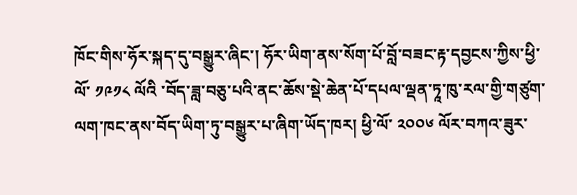ཁོང་གིས་ཧོར་སྐད་དུ་བསྒྱུར་ཞིང་། ཧོར་ཡིག་ནས་སོག་པོ་བློ་བཟང་རྟ་དབྱངས་ཀྱིས་ཕྱི་ལོ་ ༡༩༡༨ ལོའི ་བོད་ཟླ་བཅུ་པའི་ནང་ཆོས་སྡེ་ཆེན་པོ་དཔལ་ལྡན་ཏཱ་ཁུ་རལ་གྱི་གཙུག་ལག་ཁང་ནས་བོད་ཡིག་ཏུ་བསྒྱུར་པ་ཞིག་ཡོད་ཁར། ཕྱི་ལོ་ ༢༠༠༦ ལོར་བཀའ་ཟུར་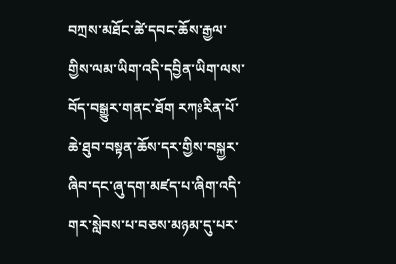བཀྲས་མཐོང་ཚེ་དབང་ཆོས་རྒྱལ་གྱིས་ལམ་ཡིག་འདི་དབྱིན་ཡིག་ལས་བོད་བསྒྱུར་གནང་ཐོག རཀཿརིན་པོ་ཆེ་ཐུབ་བསྟན་ཆོས་དར་གྱིས་བསྐྱར་ཞིབ་དང་ཞུ་དག་མཛད་པ་ཞིག་འདི་གར་སླེབས་པ་བཅས་མཉམ་དུ་པར་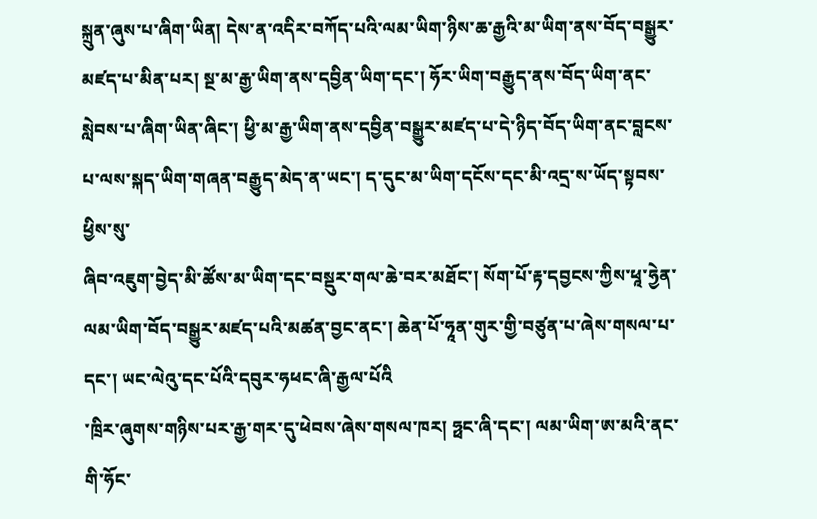སྐྲུན་ཞུས་པ་ཞིག་ཡིན། དེས་ན་འདིར་བཀོད་པའི་ལམ་ཡིག་ཉིས་ཆ་རྒྱའི་མ་ཡིག་ནས་བོད་བསྒྱུར་མཛད་པ་མིན་པར། སྔ་མ་རྒྱ་ཡིག་ནས་དབྱིན་ཡིག་དང་། ཧོར་ཡིག་བརྒྱུད་ནས་བོད་ཡིག་ནང་སླེབས་པ་ཞིག་ཡིན་ཞིང་། ཕྱི་མ་རྒྱ་ཡིག་ནས་དབྱིན་བསྒྱུར་མཛད་པ་དེ་ཉིད་བོད་ཡིག་ནང་བླངས་པ་ལས་སྐད་ཡིག་གཞན་བརྒྱུད་མེད་ན་ཡང་། ད་དུང་མ་ཡིག་དངོས་དང་མི་འདྲ་ས་ཡོད་སྟབས་ཕྱིས་སུ་
ཞིབ་འཇུག་བྱེད་མི་ཚོས་མ་ཡིག་དང་བསྡུར་གལ་ཆེ་བར་མཐོང་། སོག་པོ་རྟ་དབྱངས་ཀྱིས་ཕཱ་ཧྱེན་ལམ་ཡིག་བོད་བསྒྱུར་མཛད་པའི་མཚན་བྱང་ནང་། ཆེན་པོ་ཧཱན་གུར་གྱི་བཙུན་པ་ཞེས་གསལ་པ་དང་། ཡང་ལེའུ་དང་པོའི་དབུར་ཧཕང་ཞི་རྒྱལ་པོའི
་ཁྲིར་ཞུགས་གཉིས་པར་རྒྱ་གར་དུ་ཕེབས་ཞེས་གསལ་ཁར། ཧྥང་ཞི་དང་། ལམ་ཡིག་ཨ་མའི་ནང་གི་ཧོང་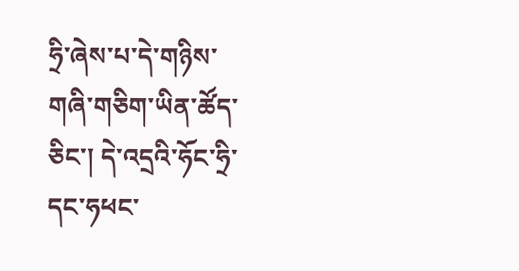ཧྲི་ཞེས་པ་དེ་གཉིས་གཞི་གཅིག་ཡིན་ཚོད་ཅིང་། དེ་འདྲའི་ཧོང་ཧྲི་དང་ཧཕང་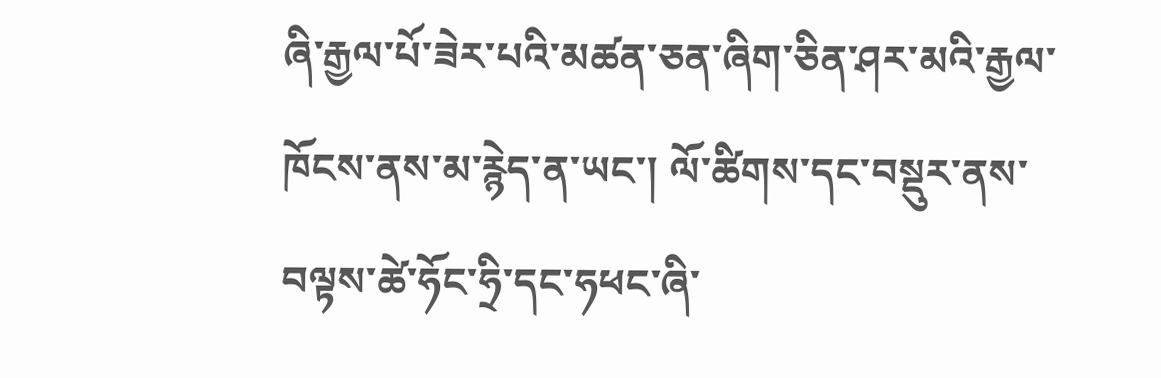ཞི་རྒྱལ་པོ་ཟེར་པའི་མཚན་ཅན་ཞིག་ཅིན་ཤར་མའི་རྒྱལ་ཁོངས་ནས་མ་རྙེད་ན་ཡང་། ལོ་ཚིགས་དང་བསྡུར་ནས་བལྟས་ཚེ་ཧོང་ཧྲི་དང་ཧཕང་ཞི་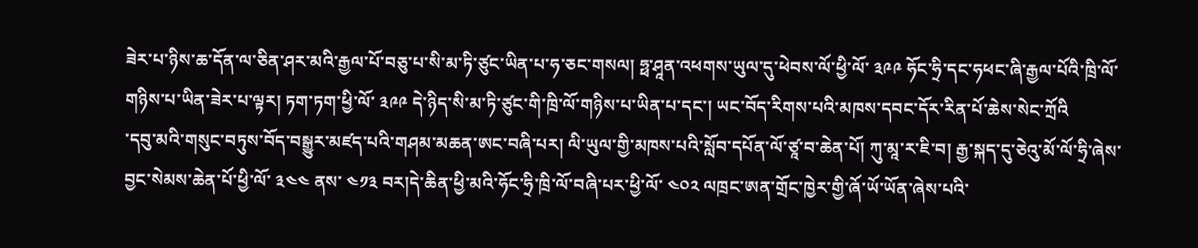ཟེར་པ་ཉིས་ཆ་དོན་ལ་ཅིན་ཤར་མའི་རྒྱལ་པོ་བཅུ་པ་སི་མ་ཏི་ཙུང་ཡིན་པ་ཧ་ཅང་གསལ། ཧྥ་ཤཱན་འཕགས་ཡུལ་དུ་ཕེབས་ལོ་ཕྱི་ལོ་ ༣༩༩ ཧོང་ཧྲི་དང་ཧཕང་ཞི་རྒྱལ་པོའི་ཁྲི་ལོ་གཉིས་པ་ཡིན་ཟེར་པ་ལྟར། ཏག་ཏག་ཕྱི་ལོ་ ༣༩༩ དེ་ཉིད་སི་མ་ཏི་ཙུང་གི་ཁྲི་ལོ་གཉིས་པ་ཡིན་པ་དང་། ཡང་བོད་རིགས་པའི་མཁས་དབང་དོར་རིན་པོ་ཆེས་སེང་ཀྲོའི
་དབུ་མའི་གསུང་བཏུས་བོད་བསྒྱུར་མཛད་པའི་གཤམ་མཆན་ཨང་བཞི་པར། ལི་ཡུལ་གྱི་མཁས་པའི་སློབ་དཔོན་ལོ་ཙཱ་བ་ཆེན་པོ། ཀུ་མཱ་ར་ཇི་བ། རྒྱ་སྐད་དུ་ཅེའུ་མོ་ལོ་ཧྲི་ཞེས་བྱང་སེམས་ཆེན་པོ་ཕྱི་ལོ་ ༣༤༤ ནས་ ༤༡༣ བར།དེ་ཆིན་ཕྱི་མའི་ཧོང་ཧྲི་ཁྲི་ལོ་བཞི་པར་ཕྱི་ལོ་ ༤༠༢ ལཁྲང་ཨན་གྲོང་ཁྱེར་གྱི་ཞོ་ཡོ་ཡོན་ཞེས་པའི་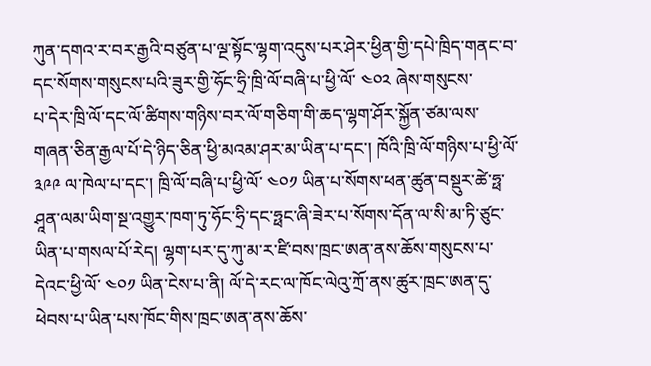ཀུན་དགའ་ར་བར་རྒྱའི་བཙུན་པ་ལྔ་སྟོང་ལྷག་འདུས་པར་ཤེར་ཕྱིན་གྱི་དཔེ་ཁྲིད་གནང་བ་དང་སོགས་གསུངས་པའི་ཟུར་གྱི་ཧོང་ཧྲི་ཁྲི་ལོ་བཞི་པ་ཕྱི་ལོ་ ༤༠༢ ཞེས་གསུངས་
པ་དེར་ཁྲི་ལོ་དང་ལོ་ཚིགས་གཉིས་བར་ལོ་གཅིག་གི་ཆད་ལྷག་ཤོར་སྐྱོན་ཙམ་ལས་གཞན་ཅིན་རྒྱལ་པོ་དེ་ཉིད་ཅིན་ཕྱི་མའམ་ཤར་མ་ཡིན་པ་དང་། ཁོའི་ཁྲི་ལོ་གཉིས་པ་ཕྱི་ལོ་ ༣༩༩ ལ་ཁེལ་པ་དང་། ཁྲི་ལོ་བཞི་པ་ཕྱི་ལོ་ ༤༠༡ ཡིན་པ་སོགས་ཕན་ཚུན་བསྡུར་ཚེ་ཧྥ་ཤཱན་ལམ་ཡིག་སྔ་འགྱུར་ཁག་ཏུ་ཧོང་ཧྲི་དང་ཧྥང་ཞི་ཟེར་པ་སོགས་དོན་ལ་སི་མ་ཏི་ཙུང་ཡིན་པ་གསལ་པོ་རེད། ལྷག་པར་དུ་ཀུ་མ་ར་ཛི་བས་ཁྲང་ཨན་ནས་ཆོས་གསུངས་པ་དེའང་ཕྱི་ལོ་ ༤༠༡ ཡིན་ངེས་པ་ནི། ལོ་དེ་རང་ལ་ཁོང་ལེའུ་ཀྲོ་ནས་ཚུར་ཁྲང་ཨན་དུ་ཕེབས་པ་ཡིན་པས་ཁོང་གིས་ཁྲང་ཨན་ནས་ཆོས་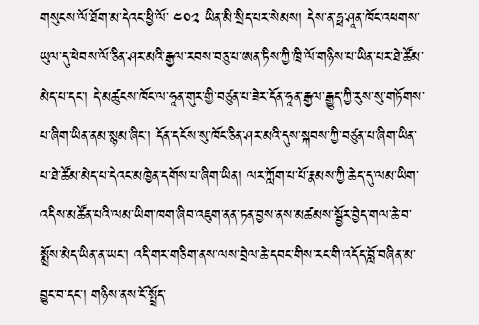གསུངས་ལོ་ཐོག་མ་དེའང་ཕྱི་ལོ་ ༤༠༢ ཡིན་མི་སྲིད་པར་སེམས། དེས་ན་ཧྥ་ཤཱན་ཁོང་འཕགས་ཡུལ་དུ་ཕེབས་ལོ་ཅིན་ཤར་མའི་རྒྱལ་རབས་བཅུ་པ་ཨན་ཏིས་ཀྱི་ཁྲི་ལོ་གཉིས་པ་ཡིན་པར་ཐེ་ཚོམ་མེད་པ་དང་། དེ་མཚུངས་ཁོང་ལ་ཧཱན་གུར་གྱི་བཙུན་པ་ཟེར་དོན་ཧཱན་རྒྱལ་རྒྱུད་ཀྱི་རུས་སུ་གཏོགས་པ་ཞིག་ཡིན་ནམ་སྙམ་ཞིང་། དོན་དངོས་སུ་ཁོང་ཅིན་ཤར་མའི་དུས་སྐབས་ཀྱི་བཙུན་པ་ཞིག་ཡིན་པ་ཐེ་ཚོམ་མེད་པ་དེའང་མཁྱེན་དགོས་པ་ཞིག་ཡིན། ལར་ཀློག་པ་པོ་རྣམས་ཀྱི་ཆེད་དུ་ལམ་ཡིག་འདིས་མཚོན་པའི་ལམ་ཡིག་ཁག་ཞིབ་འཇུག་ནན་ཏན་བྱས་ནས་མཚམས་སྦྱོར་བྱེད་གལ་ཆེ་བ་སྨྲོས་མེད་ཡིན་ན་ཡང་། འདི་གར་གཅིག་ནས་ལས་བྲེལ་ཆེ་དབང་གིས་རང་གི་འདོད་བློ་བཞིན་མ་བྱུང་བ་དང་། གཉིས་ནས་ངོ་སྤྲོད་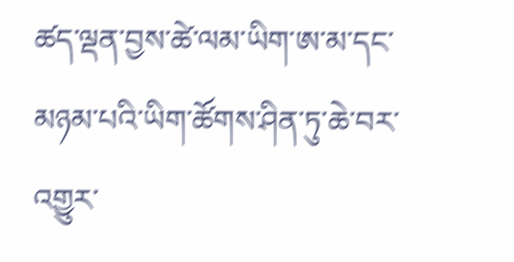ཚད་ལྡན་བྱས་ཚེ་ལམ་ཡིག་ཨ་མ་དང་མཉམ་པའི་ཡིག་ཚོགས་ཤིན་ཏུ་ཆེ་བར་འགྱུར་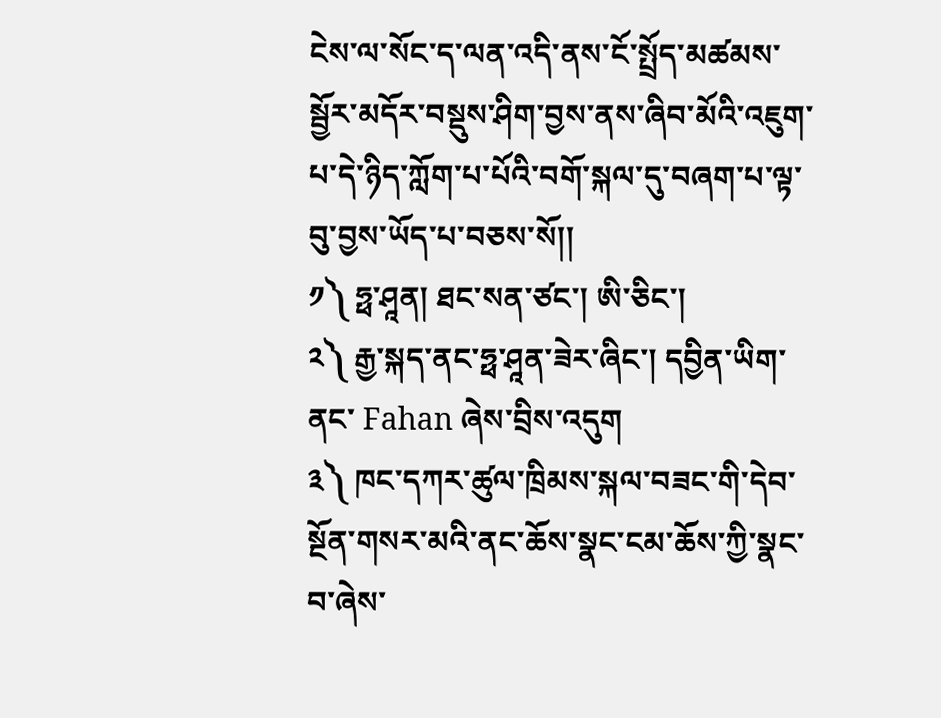ངེས་ལ་སོང་ད་ལན་འདི་ནས་ངོ་སྤྲོད་མཚམས་སྦྱོར་མདོར་བསྡུས་ཤིག་བྱས་ནས་ཞིབ་མོའི་འཇུག་པ་དེ་ཉིད་ཀློག་པ་པོའི་བགོ་སྐལ་དུ་བཞག་པ་ལྟ་བུ་བྱས་ཡོད་པ་བཅས་སོ།།
༡༽ ཧྥ་ཤཱན། ཐང་སན་ཙང་། ཨི་ཅིང་།
༢༽ རྒྱ་སྐད་ནང་ཧྥ་ཤཱན་ཟེར་ཞིང་། དབྱིན་ཡིག་ནང་ Fahan ཞེས་བྲིས་འདུག
༣༽ ཁང་དཀར་ཚུལ་ཁྲིམས་སྐལ་བཟང་གི་དེབ་སྔོན་གསར་མའི་ནང་ཆོས་སྣང་ངམ་ཆོས་ཀྱི་སྣང་བ་ཞེས་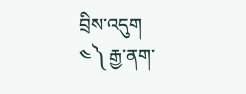བྲིས་འདུག
༤༽ རྒྱ་ནག་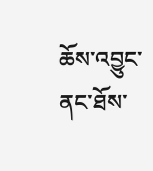ཆོས་འབྱུང་ནང་ཐོས་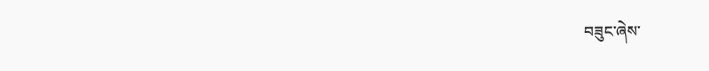བཟུང་ཞེས་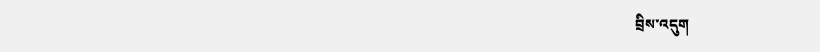བྲིས་འདུག